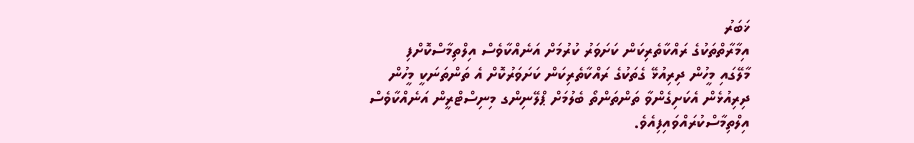ޚަބަރު
އިމާރާތްތަކުގެ ރައްކާތެރިކަން ކަށަވަރު ކުރުމަށް އަނެއްކާވެސް އިލްތިމާސްކޮށްފި
މާލޭގައި މީހުން ދިރިއުޅޭ ގެތަކުގެ ރައްކާތެރިކަން ކަށަވަރުކޮށް އެ ތަންތަނަކީ މީހުން ދިރިއުޅެން އެކަށިގެންވާ ތަންތަންތޯ ބެލުމަށް ޕްލޭނިންގ މިނިސްޓްރީން އަނެއްކާވެސް އިލްތިމާސްކުރައްވައިފިއެވެ.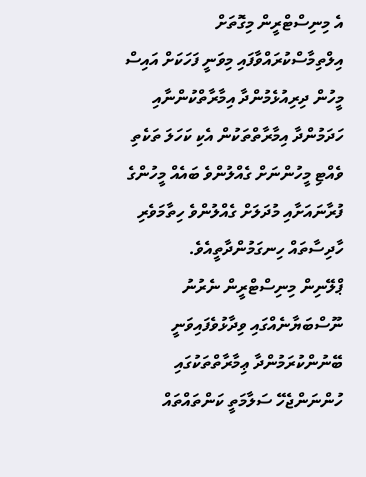އެ މިނިސްޓްރީން މިގޮތަށް އިލްތިމާސްކުރައްވާފައި މިވަނީ ފަހަކަށް އައިސް މީހުން ދިރިއުޅެމުންދާ އިމާރާތްކުންނާއި ހަދަމުންދާ އިމާރާތްތަކުން އެކި ކަހަލަ ތަކެތި ވެއްޓި މީހުންނަށް ގެއްލުންވެ ބައެއް މީހުންގެ ފުރާނައަށާއި މުދަލަށް ގެއްލުންވެ ހިތާމަވެރި ހާދިސާތައް ހިނގަމުންދާތީއެވެ.
ޕްލޭނިން މިނިސްޓްރީން ނެރުނު ނޫސްބަޔާނެއްގައި ވިދާޅުވެފައިވަނީ ބޭނުންކުރަމުންދާ ޢިމާރާތްތަކުގައި ހުންނަންޖެހޭ ސަލާމަތީ ކަންތައްތައް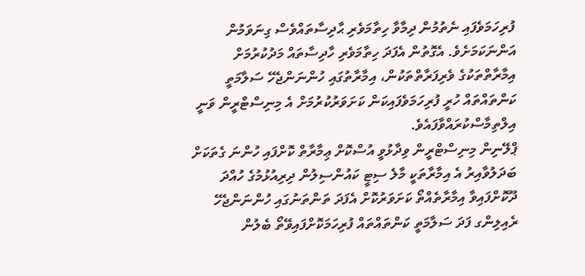ފުރިހަމަވެފައި ނެތުމުން ދިމާވާ ހިތާމަވެރި ޙާދިސާތައްވެސް ގިނަވަމުން އަންނަކަމަށެވެ. އެގޮތުން އެފަދަ ހިތާމަވެރި ހާދިސާތައް މަދުކުރުމަށް އިމާރާތްތަކުގެ ވެރިފަރާތްތަކުން، އިމާރާތުގައި ހުންނަންޖެހޭ ސަލާމަތީ ކަންތައްތައް ހުރީ ފުރިހަމަވެފައިކަން ކަށަވަރުކުރުމަށް އެ މިނިސްޓްރީން ވަނީ އިލްތިމާސްކުރައްވާފައެވެ.
ޕްލޭނިން މިނިސްޓްރީން ވިދާޅުވީ އުސްކޮށް ޢިމާރާތް ކޮށްފައި ހުންނަ ގެތަކަށް ބަދަލުވާއިރު އެ އިމާރާތަކީ މާލެ ސިޓީ ކައުންސިލުން ދިރިއުޅުމުގެ ހުއްދަ ދޫކޮށްފައިވާ އިމާރާތެއްތޯ ކަށަވަރުކޮށް އެފަދަ ތަންތަނުގައި ހުންނަންޖެހޭ ރެއިލިންގ ފަދަ ސަލާމަތީ ކަންތައްތައް ފުރިހަމަކޮށްފައިވޭތޯ ބެލުން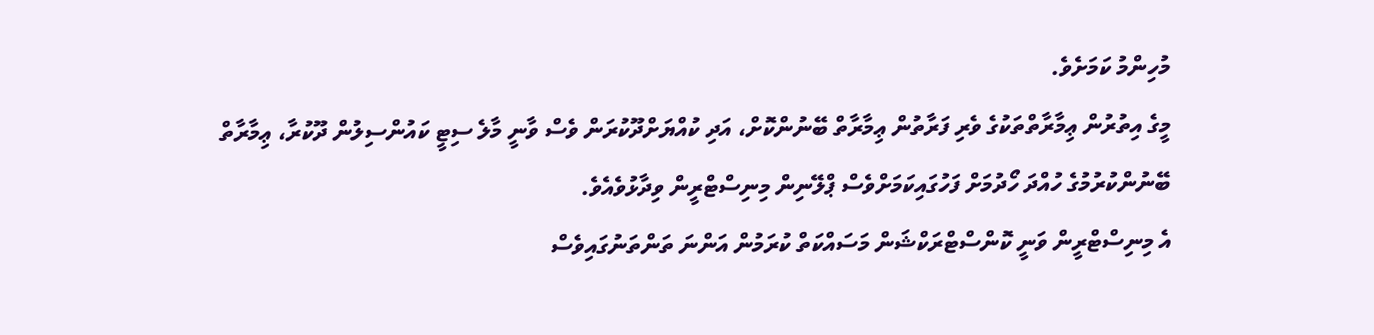މުހިންމު ކަމަށެވެ.
މީގެ އިތުރުން ޢިމާރާތްތަކުގެ ވެރި ފަރާތުން ޢިމާރާތް ބޭނުންކޮށް، އަދި ކުއްޔަށްދޫކުރަން ވެސް ވާނީ މާލެ ސިޓީ ކައުންސިލުން ދޫކުރާ، ޢިމާރާތް ބޭނުންކުރުމުގެ ހުއްދަ ހޯދުމަށް ފަހުގައިކަމަށްވެސް ޕްލޭނިން މިނިސްޓްރީން ވިދާޅުވެއެވެ.
އެ މިނިސްޓްރީން ވަނީ ކޮންސްޓްރަކްޝަން މަސައްކަތް ކުރަމުން އަންނަ ތަންތަނުގައިވެސް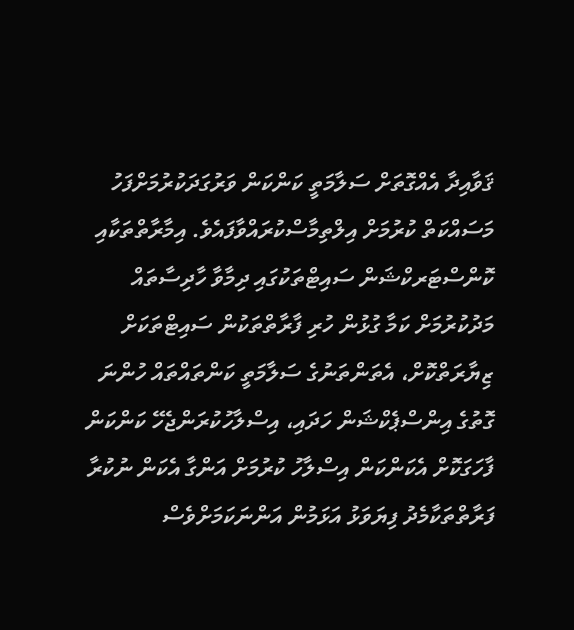ޤަވާއިދާ އެއްގޮތަށް ސަލާމަތީ ކަންކަން ވަރުގަދަކުރުމަށްފަހު މަސައްކަތް ކުރުމަށް އިލްތިމާސްކުރައްވާފައެވެ. އިމާރާތްތަކާއި ކޮންސްޓަރކްޝަން ސައިޓްތަކުގައި ދިމާވާ ހާދިސާތައް މަދުކުރުމަށް ކަމާ ގުޅުން ހުރި ފާރާތްތަކުން ސައިޓްތަކަށް ޒިޔާރަތްކޮށް، އެތަންތަނުގެ ސަލާމަތީ ކަންތައްތައް ހުންނަ ގޮތުގެ އިންސްޕެކްޝަން ހަދައި، އިސްލާހުކުރަންޖެހޭ ކަންކަން ފާހަގަކޮށް އެކަންކަން އިސްލާހު ކުރުމަށް އަންގާ އެކަން ނުކުރާ ފަރާތްތަކާމެދު ފިޔަވަޅު އަޅަމުން އަންނަކަމަށްވެސް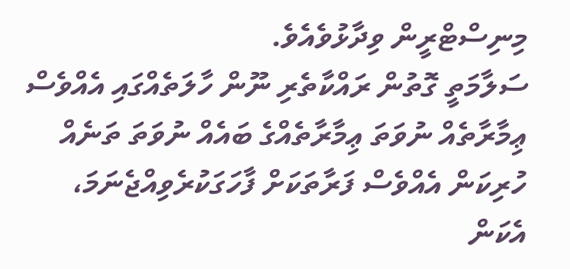މިނިސްޓްރީން ވިދާޅުވެއެވެ.
ސަލާމަތީ ގޮތުން ރައްކާތެރި ނޫން ހާލަތެއްގައި އެއްވެސް ޢިމާރާތެއް ނުވަތަ ޢިމާރާތެއްގެ ބައެއް ނުވަތަ ތަނެއް ހުރިކަން އެއްވެސް ފަރާތަކަށް ފާހަގަކުރެވިއްޖެނަމަ، އެކަން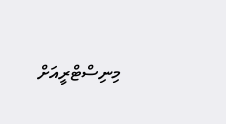މިނިސްޓްރީއަށް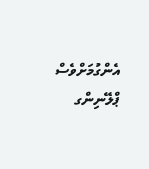އެންގުމަށްވެސް ޕްލޭނިންގ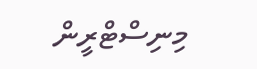މިނިސްޓްރީން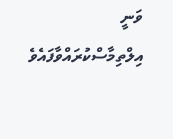ވަނީ އިލްތިމާސްކުރައްވާފައެވެ